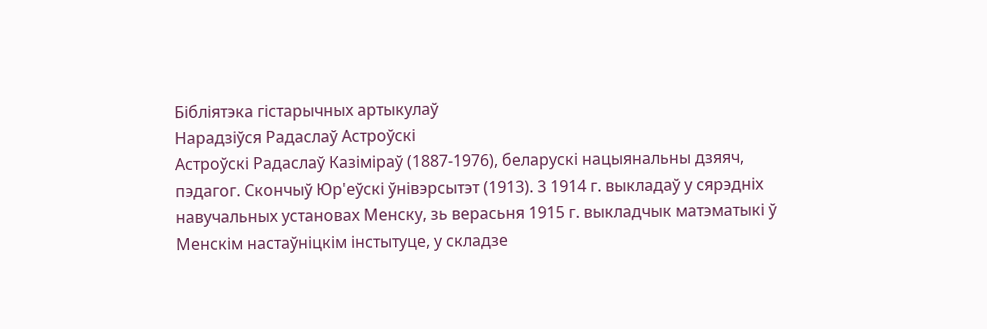Бібліятэка гістарычных артыкулаў
Нарадзіўся Радаслаў Астроўскі
Астроўскі Радаслаў Казіміраў (1887-1976), беларускі нацыянальны дзяяч, пэдагог. Скончыў Юр'еўскі ўнівэрсытэт (1913). 3 1914 г. выкладаў у сярэдніх навучальных установах Менску, зь верасьня 1915 г. выкладчык матэматыкі ў Менскім настаўніцкім інстытуце, у складзе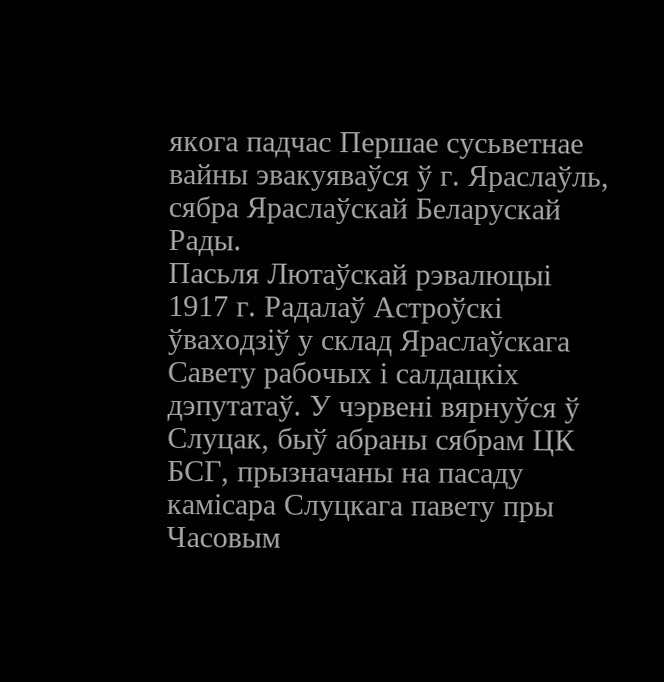якога падчас Першае сусьветнае вайны эвакуяваўся ў г. Яраслаўль, сябра Яраслаўскай Беларускай Рады.
Пасьля Лютаўскай рэвалюцыі 1917 г. Радалаў Астроўскі ўваходзіў у склад Яраслаўскага Савету рабочых і салдацкіх дэпутатаў. У чэрвені вярнуўся ў Слуцак, быў абраны сябрам ЦК БСГ, прызначаны на пасаду камісара Слуцкага павету пры Часовым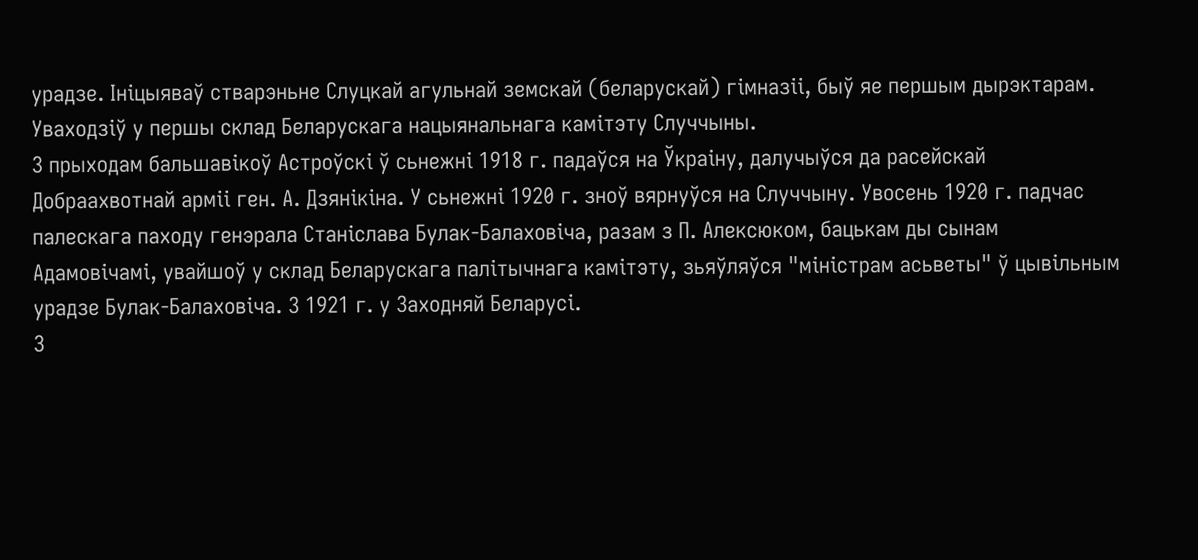урадзе. Ініцыяваў стварэньне Слуцкай агульнай земскай (беларускай) гімназіі, быў яе першым дырэктарам. Уваходзіў у першы склад Беларускага нацыянальнага камітэту Случчыны.
3 прыходам бальшавікоў Астроўскі ў сьнежні 1918 г. падаўся на Ўкраіну, далучыўся да расейскай Добраахвотнай арміі ген. А. Дзянікіна. У сьнежні 1920 г. зноў вярнуўся на Случчыну. Увосень 1920 г. падчас палескага паходу генэрала Станіслава Булак-Балаховіча, разам з П. Алексюком, бацькам ды сынам Адамовічамі, увайшоў у склад Беларускага палітычнага камітэту, зьяўляўся "міністрам асьветы" ў цывільным урадзе Булак-Балаховіча. 3 1921 г. у Заходняй Беларусі.
З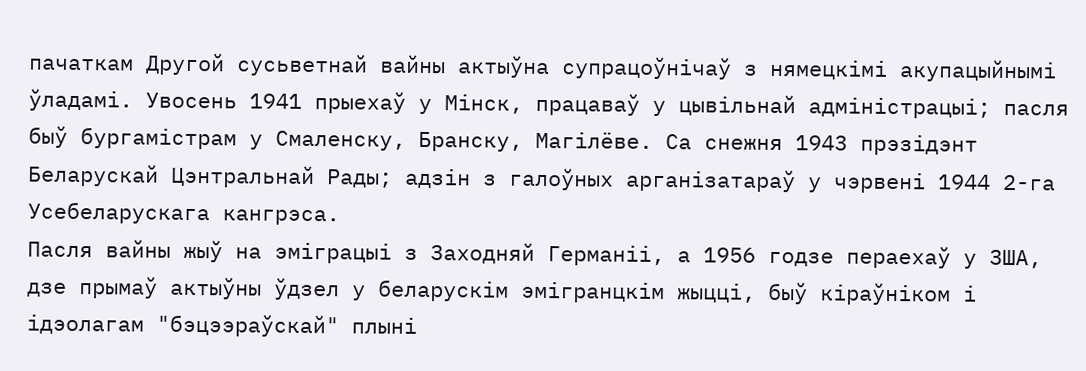пачаткам Другой сусьветнай вайны актыўна супрацоўнічаў з нямецкімі акупацыйнымі ўладамі. Увосень 1941 прыехаў у Мінск, працаваў у цывільнай адміністрацыі; пасля быў бургамістрам у Смаленску, Бранску, Магілёве. Са снежня 1943 прэзідэнт Беларускай Цэнтральнай Рады; адзін з галоўных арганізатараў у чэрвені 1944 2-га Усебеларускага кангрэса.
Пасля вайны жыў на эміграцыі з Заходняй Германіі, а 1956 годзе пераехаў у ЗША, дзе прымаў актыўны ўдзел у беларускім эмігранцкім жыцці, быў кіраўніком і ідэолагам "бэцээраўскай" плыні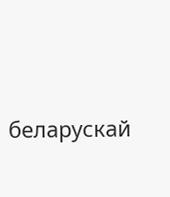беларускай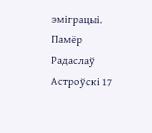эміграцыі.
Памёр Радаслаў Астроўскі 17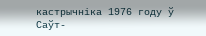кастрычніка 1976 году ў Саўт-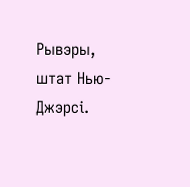Рывэры, штат Нью-Джэрсі.